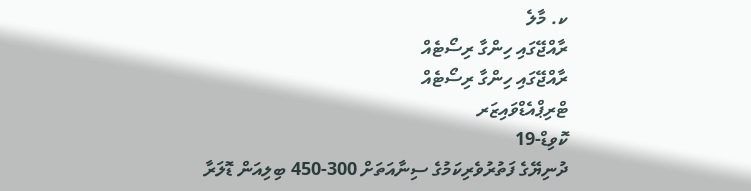ކ. މާލެ
ރާއްޖޭގައި ހިންގާ ރިސޯޓެއް
ރާއްޖޭގައި ހިންގާ ރިސޯޓެއް
ޓްރިޕްއެޑްވައިޒަރ
ކޮވިޑް-19
ދުނިޔޭގެ ފަތުރުވެރިކަމުގެ ސިނާއަތަށް 300-450 ބިލިއަން ޑޮލަރާ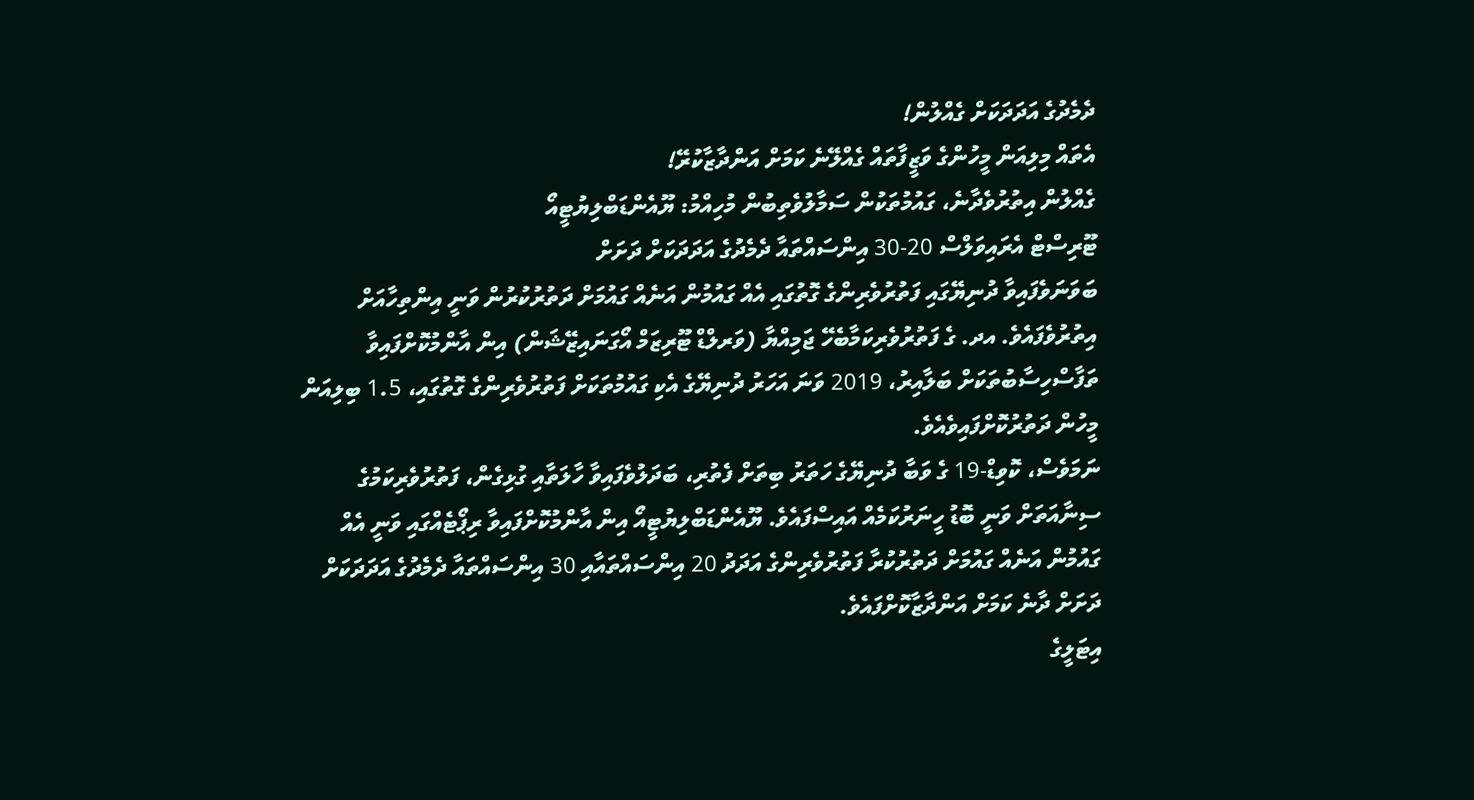ދެމެދުގެ އަދަދަކަށް ގެއްލުން!
އެތައް މިލިއަން މީހުންގެ ވަޒީފާތައް ގެއްލޭނެ ކަމަށް އަންދާޒާކުރޭ!
ގެއްލުން އިތުރުވެދާނެ، ގައުމުތަކުން ސަމާލުވެތިބުން މުހިއްމު: ޔޫއެންޑަބްލިޔުޓީއޯ
ޓޫރިސްޓް އެރައިވަލްސް 20-30 އިންސައްތައާ ދެމެދުގެ އަދަދަކަށް ދަށަށް
ބަވަނަވެފައިވާ ދުނިޔޭގައި ފަތުރުވެރިންގެ ގޮތުގައި އެއް ގައުމުން އަނެއް ގައުމަށް ދަތުރުކުރުން ވަނީ އިންތިހާއަށް އިތުރުވެފައެވެ. އދ. ގެ ފަތުރުވެރިކަމާބެހޭ ޖަމިއްޔާ (ވަރލްޑް ޓޫރިޒަމް އޯގަނައިޒޭޝަން) އިން އާންމުކޮށްފައިވާ ތަފާސްހިސާބުތަކަށް ބަލާއިރު، 2019 ވަނަ އަހަރު ދުނިޔޭގެ އެކި ގައުމުތަކަށް ފަތުރުވެރިންގެ ގޮތުގައި، 1.5 ބިލިއަން މީހުން ދަތުރުކޮށްފައިވެއެވެ.
ނަމަވެސް، ކޮވިޑް-19 ގެ ވަބާ ދުނިޔޭގެ ހަތަރު ބިތަށް ފެތުރި، ބަދަލުވެފައިވާ ހާލަތާއި ގުޅިގެން، ފަތުރުވެރިކަމުގެ ސިނާއަތަށް ވަނީ ބޮޑު ހީނަރުކަމެއް އައިސްފައެވެ. ޔޫއެންޑަބްލިޔުޓީއޯ އިން އާންމުކޮށްފައިވާ ރިޕޯޓެއްގައި ވަނީ އެއް ގައުމުން އަނެއް ގައުމަށް ދަތުރުކުރާ ފަތުރުވެރިންގެ އަދަދު 20 އިންސައްތައާއި 30 އިންސައްތައާ ދެމެދުގެ އަދަދަކަށް ދަށަށް ދާނެ ކަމަށް އަންދާޒާކޮށްފައެވެ.
އިޓަލީގެ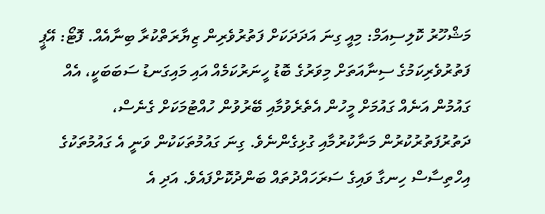މަޝްހޫރު ކޮލިސިއަމް: މިއީ ގިނަ އަދަދަކަށް ފަތުރުވެރިން ޒިޔާރަތްކުރާ ބިނާއެއް. ފޮޓޯ: އޭޕީ
ފަތުރުވެރިކަމުގެ ސިނާއަތަށް މިވަރުގެ ބޮޑު ހީނަރުކަމެއް އައި މައިގަނޑު ސަބަބަކީ، އެއް ގައުމުން އަނެއް ގައުމަށް މީހުން އެތެރެވުމާއި ބޭރުވުން ހުއްޓުމަކަށް ގެނެސް، ދަތުރުފަތުރުކުރުން މަނާކުރުމާއި ގުޅިގެންނެވެ. ގިނަ ގައުމުތަކަކުން ވަނީ އެ ގައުމުތަކުގެ އިހްތިސާސް ހިނގާ ވައިގެ ސަރަހައްދުތައް ބަންދުކޮށްފައެވެ. އަދި އެ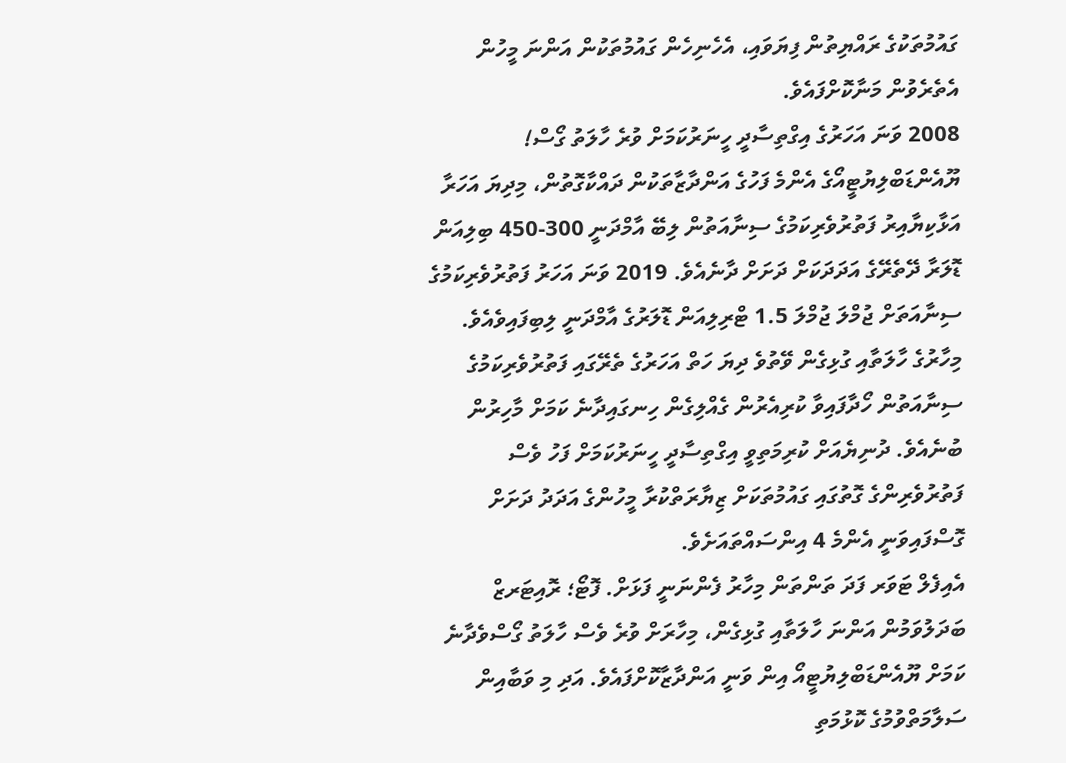ގައުމުތަކުގެ ރައްޔިތުން ފިޔަވައި، އެހެނިހެން ގައުމުތަކުން އަންނަ މީހުން އެތެރެވުން މަނާކޮށްފައެވެ.
2008 ވަނަ އަހަރުގެ އިގްތިސާދީ ހީނަރުކަމަށް ވުރެ ހާލަތު ގޯސް!
ޔޫއެންޑަބްލިޔުޓީއޯގެ އެންމެ ފަހުގެ އަންދާޒާތަކުން ދައްކާގޮތުން، މިދިޔަ އަހަރާ އަޅާކިޔާއިރު ފަތުރުވެރިކަމުގެ ސިނާއަތުން ލިބޭ އާމްދަނީ 300-450 ބިލިއަން ޑޮލަރާ ދޭތެރޭގެ އަދަދަކަށް ދަށަށް ދާނެއެވެ. 2019 ވަނަ އަހަރު ފަތުރުވެރިކަމުގެ ސިނާއަތަށް ޖުމްލަ ޖުމްލަ 1.5 ޓްރިލިއަން ޑޮލަރުގެ އާމްދަނީ ލިބިފައިވެއެވެ.
މިހާރުގެ ހާލަތާއި ގުޅިގެން ވޭތުވެ ދިޔަ ހަތް އަހަރުގެ ތެރޭގައި ފަތުރުވެރިކަމުގެ ސިނާއަތުން ހޯދާފައިވާ ކުރިއެރުން ގެއްލިގެން ހިނގައިދާނެ ކަމަށް މާހިރުން ބުނެއެވެ. ދުނިޔެއަށް ކުރިމަތިވީ އިގްތިސާދީ ހީނަރުކަމަށް ފަހު ވެސް ފަތުރުވެރިންގެ ގޮތުގައި ގައުމުތަކަށް ޒިޔާރަތްކުރާ މީހުންގެ އަދަދު ދަށަށް ގޮސްފައިވަނީ އެންމެ 4 އިންސައްތައަށެވެ.
އެއިފެލް ޓަވަރ ފަދަ ތަންތަން މިހާރު ފެންނަނީ ފަޅަށް. ފޮޓޯ؛ ރޮއިޓަރޒް
ބަދަލުވަމުން އަންނަ ހާލަތާއި ގުޅިގެން، މިހާރަށް ވުރެ ވެސް ހާލަތު ގޯސްވެދާނެ ކަމަށް ޔޫއެންޑަބްލިޔުޓީއޯ އިން ވަނީ އަންދާޒާކޮށްފައެވެ. އަދި މި ވަބާއިން ސަލާމަތްވުމުގެ ކޮޅުމަތި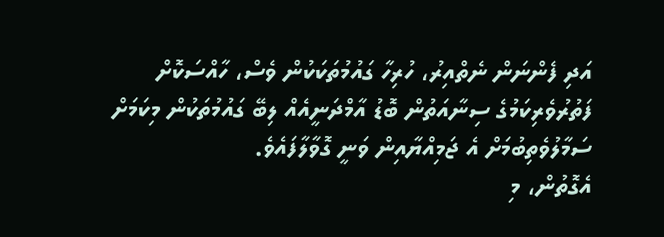އަދި ފެންނަން ނެތްއިރު، ހުރިހާ ގައުމުތަކަކުން ވެސް، ހާއްސަކޮށް ފަތުރުވެރިކަމުގެ ސިނާއަތުން ބޮޑު އާމްދަނީއެއް ލިބޭ ގައުމުތަކުން މިކަމަށް ސަމާލުވެތިބުމަށް އެ ޖަމިއްޔާއިން ވަނީ ގޮވާލާފައެވެ.
އެގޮތުން، މި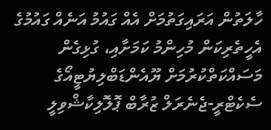ހާލަތުން އަރައިގަތުމަށް އެއް ގައުމު އަނެއް ގައުމުގެ އެހީތެރިކަން މުހިންމު ކަމަށާއި، ގުޅިގެން މަސައްކަތްކުރުމަށް ޔޫއެންޑަބްލިޔުޓީއޯގެ ސެކެޓްރީ-ޖެނެރަލް ޒުރާބް ޕޮލޮލިކާޝްވިލީ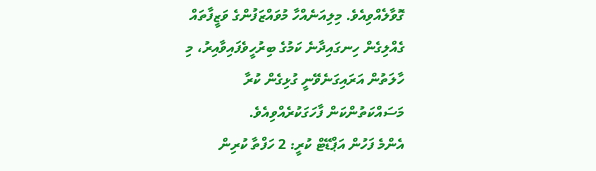ގޮވާލެއްވިއެވެ. މިލިއަނެއްހާ މުވައްޒަފުންގެ ވަޒީފާތައް ގެއްލިގެން ހިނގައިދާނެ ކަމުގެ ބިރުހީވެފައިވާއިރު، މި ހާލަތުން އަރައިގަނެވޭނީ ގުޅިގެން ކުރާ މަސައްކަތުންކަން ފާހަގަކުރެއްވިއެވެ.
އެންމެ ފަހުން އަޕްޑޭޓް ކުރީ: 2 ހަފްތާ ކުރިން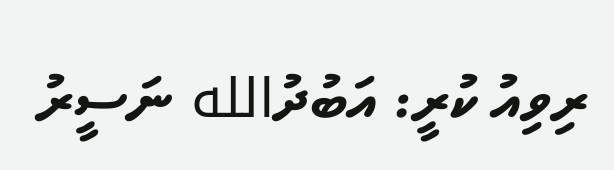ރިވިއު ކުރީ: އަބުދުالله ނަސީރު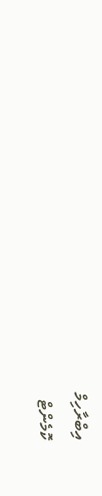އިބްރާހިމް
ކޮމެންޓް